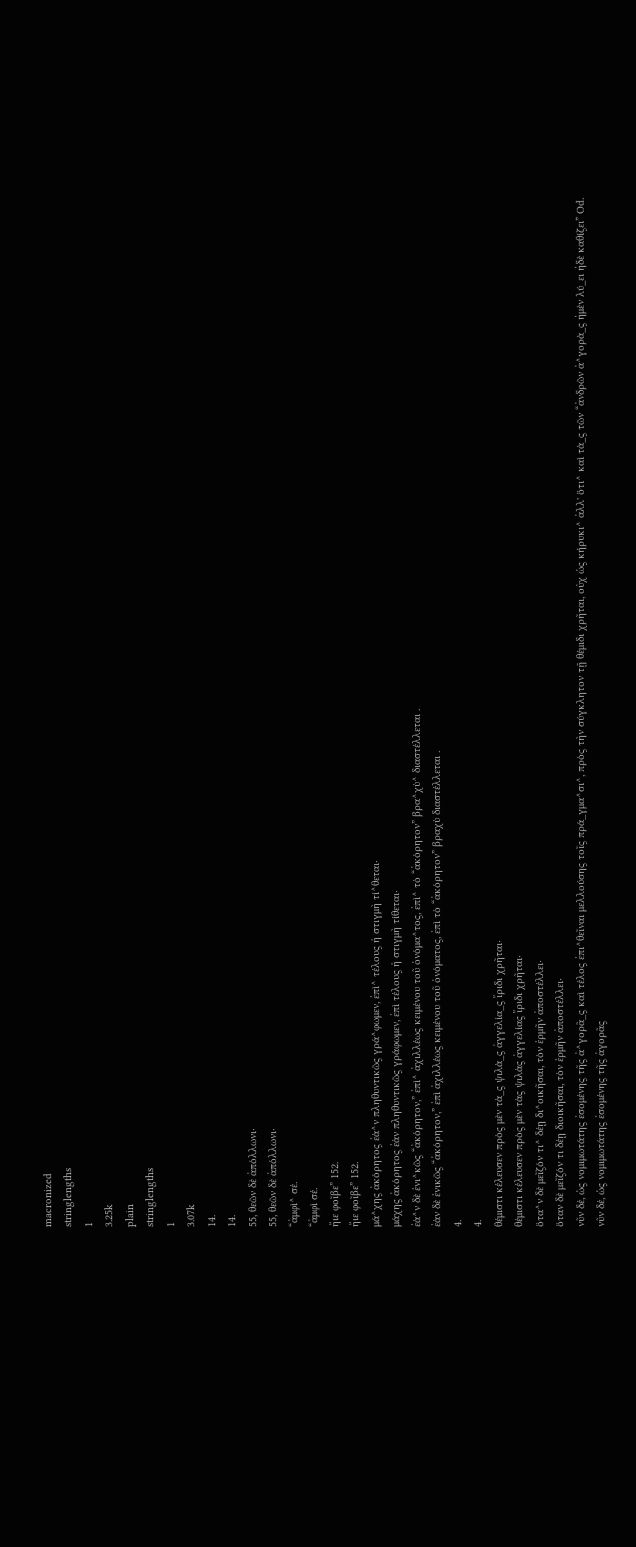macronized
stringlengths
1
3.25k
plain
stringlengths
1
3.07k
14.
14.
55, θεῶν δὲ ἀπόλλωνι·
55, θεῶν δὲ ἀπόλλωνι·
“ἀμφὶ^ σέ.
“ἀμφὶ σέ.
ἤιε φοῖβε” 152.
ἤιε φοῖβε” 152.
μά^χης ἀκόρητος ἐὰ^ν πληθυντικῶς γρά^φωμεν, ἐπὶ^ τέλους ἡ στιγμὴ τί^θεται·
μάχης ἀκόρητος ἐὰν πληθυντικῶς γράφωμεν, ἐπὶ τέλους ἡ στιγμὴ τίθεται·
ἐὰ^ν δὲ ἑνι^κῶς “ἀκόρητον,” ἐπὶ^ ἀχιλλέως κειμένου τοῦ ὀνόμα^τος, ἐπὶ^ τὸ “ἀκόρητον” βρα^χὺ^ διαστέλλεται .
ἐὰν δὲ ἑνικῶς “ἀκόρητον,” ἐπὶ ἀχιλλέως κειμένου τοῦ ὀνόματος, ἐπὶ τὸ “ἀκόρητον” βραχὺ διαστέλλεται .
4.
4.
θέμιστι κέλευσεν πρὸς μὲν τὰ_ς ψιλὰ_ς ἀγγελία_ς ἴριδι χρῆται·
θέμιστι κέλευσεν πρὸς μὲν τὰς ψιλὰς ἀγγελίας ἴριδι χρῆται·
ὅτα^ν δὲ μεῖζόν τι^ δέῃ δι^οικῆσαι, τὸν ἑρμῆν ἀποστέλλει·
ὅταν δὲ μεῖζόν τι δέῃ διοικῆσαι, τὸν ἑρμῆν ἀποστέλλει·
νῦν δέ, ὡς νομιμωτάτης ἐσομένης τῆς ἀ^γορᾶ_ς καὶ τέλος ἐπι^θεῖναι μελλούσης τοῖς πρά_γμα^σι^, πρὸς τὴν σύγκλητον τῇ θέμιδι χρῆται, οὐχ ὡς κήρυκι^ ἀλλ' ὅτι^ καὶ τὰ_ς τῶν “ἀνδρῶν ἀ^γορὰ_ς ἠμὲν λύ_ει ἠδὲ καθίζει” Od.
νῦν δέ, ὡς νομιμωτάτης ἐσομένης τῆς ἀγορᾶς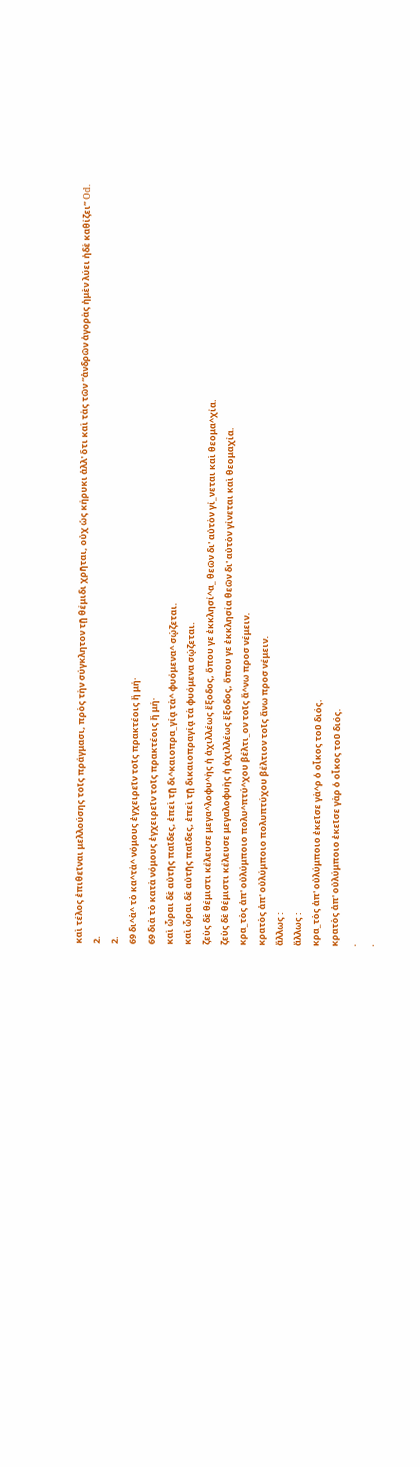καὶ τέλος ἐπιθεῖναι μελλούσης τοῖς πράγμασι, πρὸς τὴν σύγκλητον τῇ θέμιδι χρῆται, οὐχ ὡς κήρυκι ἀλλ' ὅτι καὶ τὰς τῶν “ἀνδρῶν ἀγορὰς ἠμὲν λύει ἠδὲ καθίζει” Od.
2.
2.
69 δι^ὰ^ τὸ κα^τὰ^ νόμους ἐγχειρεῖν τοῖς πρακτέοις ἢ μή·
69 διὰ τὸ κατὰ νόμους ἐγχειρεῖν τοῖς πρακτέοις ἢ μή·
καὶ ὧραι δὲ αὐτῆς παῖδες, ἐπεὶ τῇ δι^καιοπρα_γίᾳ τὰ^ φυόμενα^ σῴζεται.
καὶ ὧραι δὲ αὐτῆς παῖδες, ἐπεὶ τῇ δικαιοπραγίᾳ τὰ φυόμενα σῴζεται.
ζεὺς δὲ θέμιστι κέλευσε μεγα^λοφυ^ὴς ἡ ἀχιλλέως ἔξοδος, ὅπου γε ἐκκλησί^α_ θεῶν δι' αὐτὸν γί_νεται καὶ θεομα^χία.
ζεὺς δὲ θέμιστι κέλευσε μεγαλοφυὴς ἡ ἀχιλλέως ἔξοδος, ὅπου γε ἐκκλησία θεῶν δι' αὐτὸν γίνεται καὶ θεομαχία.
κρα_τὸς ἀπ' οὐλύμποιο πολυ^πτύ^χου βέλτι_ον τοῖς ἄ^νω προσ νέμειν.
κρατὸς ἀπ' οὐλύμποιο πολυπτύχου βέλτιον τοῖς ἄνω προσ νέμειν.
ἄλλως :
ἄλλως :
κρα_τὸς ἀπ' οὐλύμποιο ἐκεῖσε γὰ^ρ ὁ οἶκος τοῦ διός.
κρατὸς ἀπ' οὐλύμποιο ἐκεῖσε γὰρ ὁ οἶκος τοῦ διός.
.
.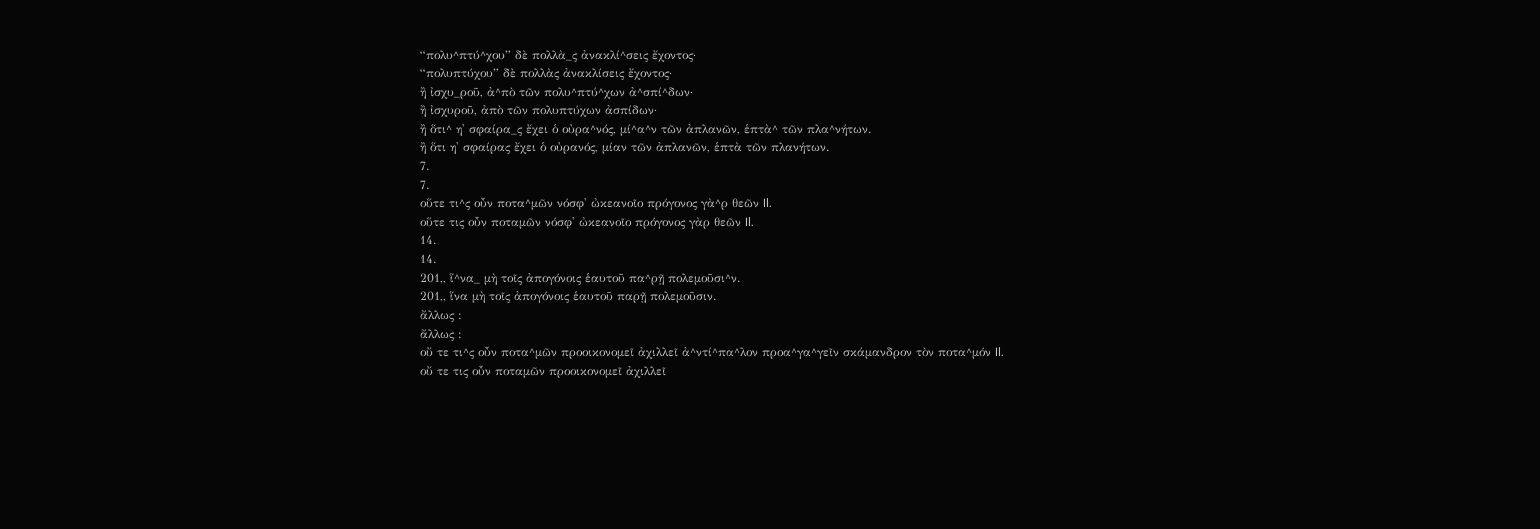“πολυ^πτύ^χου” δὲ πολλὰ_ς ἀνακλί^σεις ἔχοντος·
“πολυπτύχου” δὲ πολλὰς ἀνακλίσεις ἔχοντος·
ἢ ἰσχυ_ροῦ, ἀ^πὸ τῶν πολυ^πτύ^χων ἀ^σπί^δων·
ἢ ἰσχυροῦ, ἀπὸ τῶν πολυπτύχων ἀσπίδων·
ἢ ὅτι^ η' σφαίρα_ς ἔχει ὁ οὐρα^νός, μί^α^ν τῶν ἀπλανῶν, ἑπτὰ^ τῶν πλα^νήτων.
ἢ ὅτι η' σφαίρας ἔχει ὁ οὐρανός, μίαν τῶν ἀπλανῶν, ἑπτὰ τῶν πλανήτων.
7.
7.
οὕτε τι^ς οὖν ποτα^μῶν νόσφ' ὠκεανοῖο πρόγονος γὰ^ρ θεῶν Il.
οὕτε τις οὖν ποταμῶν νόσφ' ὠκεανοῖο πρόγονος γὰρ θεῶν Il.
14.
14.
201,, ἵ^να_ μὴ τοῖς ἀπογόνοις ἑαυτοῦ πα^ρῇ πολεμοῦσι^ν.
201,, ἵνα μὴ τοῖς ἀπογόνοις ἑαυτοῦ παρῇ πολεμοῦσιν.
ἄλλως :
ἄλλως :
οὔ τε τι^ς οὖν ποτα^μῶν προοικονομεῖ ἀχιλλεῖ ἀ^ντί^πα^λον προα^γα^γεῖν σκάμανδρον τὸν ποτα^μόν Il.
οὔ τε τις οὖν ποταμῶν προοικονομεῖ ἀχιλλεῖ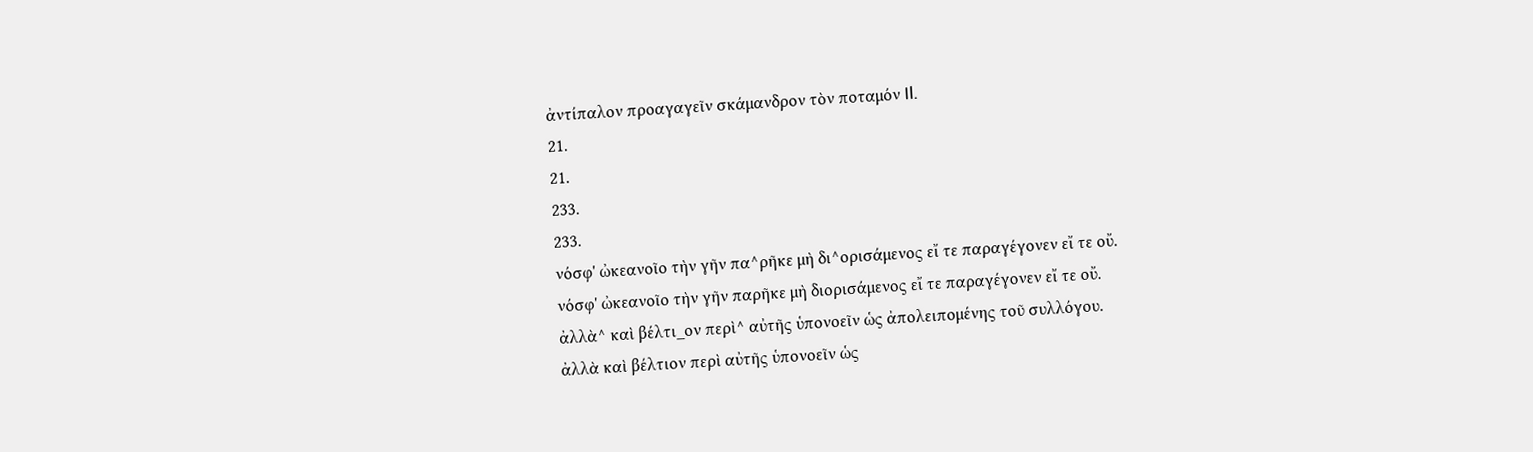ἀντίπαλον προαγαγεῖν σκάμανδρον τὸν ποταμόν Il.
21.
21.
233.
233.
νόσφ' ὠκεανοῖο τὴν γῆν πα^ρῆκε μὴ δι^ορισάμενος εἴ τε παραγέγονεν εἴ τε οὔ.
νόσφ' ὠκεανοῖο τὴν γῆν παρῆκε μὴ διορισάμενος εἴ τε παραγέγονεν εἴ τε οὔ.
ἀλλὰ^ καὶ βέλτι_ον περὶ^ αὐτῆς ὑπονοεῖν ὡς ἀπολειπομένης τοῦ συλλόγου.
ἀλλὰ καὶ βέλτιον περὶ αὐτῆς ὑπονοεῖν ὡς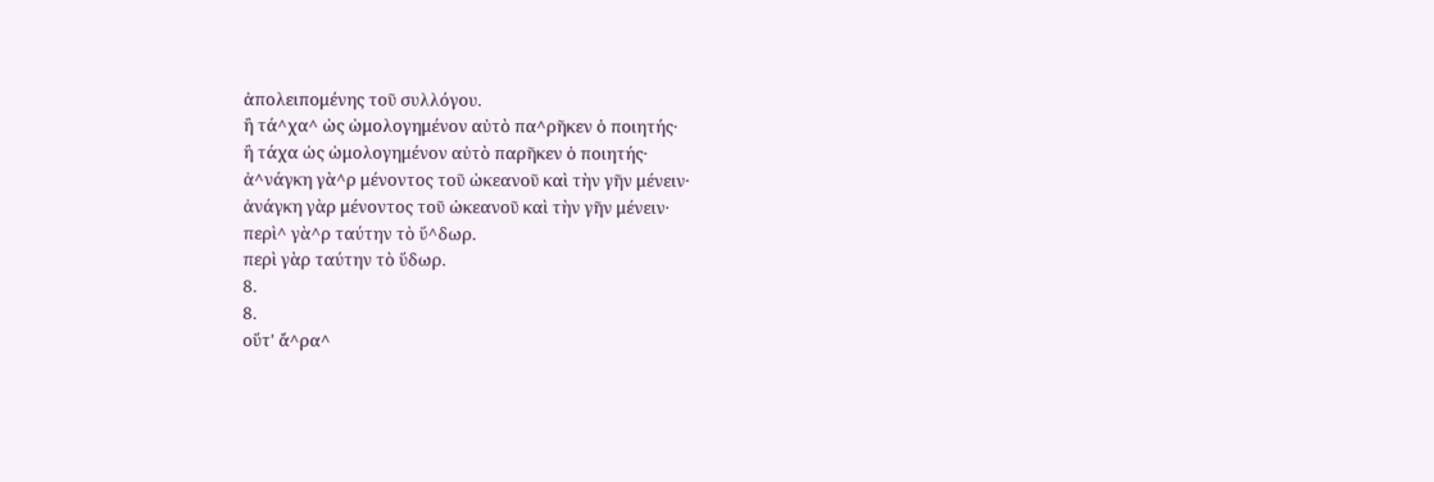ἀπολειπομένης τοῦ συλλόγου.
ἢ τά^χα^ ὡς ὡμολογημένον αὐτὸ πα^ρῆκεν ὁ ποιητής·
ἢ τάχα ὡς ὡμολογημένον αὐτὸ παρῆκεν ὁ ποιητής·
ἀ^νάγκη γὰ^ρ μένοντος τοῦ ὠκεανοῦ καὶ τὴν γῆν μένειν·
ἀνάγκη γὰρ μένοντος τοῦ ὠκεανοῦ καὶ τὴν γῆν μένειν·
περὶ^ γὰ^ρ ταύτην τὸ ὕ^δωρ.
περὶ γὰρ ταύτην τὸ ὕδωρ.
8.
8.
οὕτ' ἄ^ρα^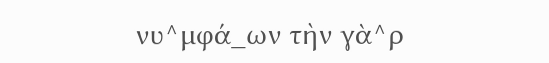νυ^μφά_ων τὴν γὰ^ρ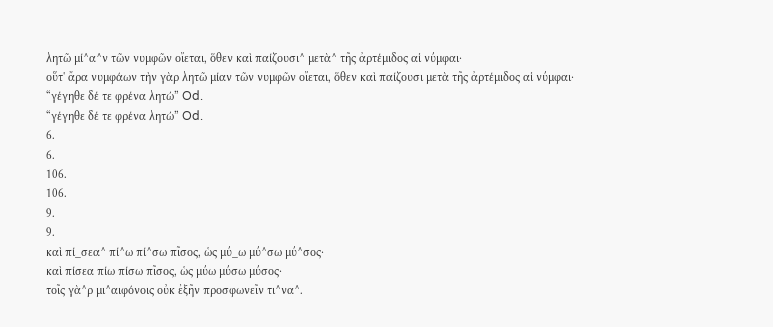λητῶ μί^α^ν τῶν νυμφῶν οἴεται, ὅθεν καὶ παίζουσι^ μετὰ^ τῆς ἀρτέμιδος αἱ νύμφαι·
οὕτ' ἄρα νυμφάων τὴν γὰρ λητῶ μίαν τῶν νυμφῶν οἴεται, ὅθεν καὶ παίζουσι μετὰ τῆς ἀρτέμιδος αἱ νύμφαι·
“γέγηθε δέ τε φρένα λητώ” Od.
“γέγηθε δέ τε φρένα λητώ” Od.
6.
6.
106.
106.
9.
9.
καὶ πί_σεα^ πί^ω πί^σω πῖσος, ὡς μύ_ω μύ^σω μύ^σος·
καὶ πίσεα πίω πίσω πῖσος, ὡς μύω μύσω μύσος·
τοῖς γὰ^ρ μι^αιφόνοις οὐκ ἐξῆν προσφωνεῖν τι^να^.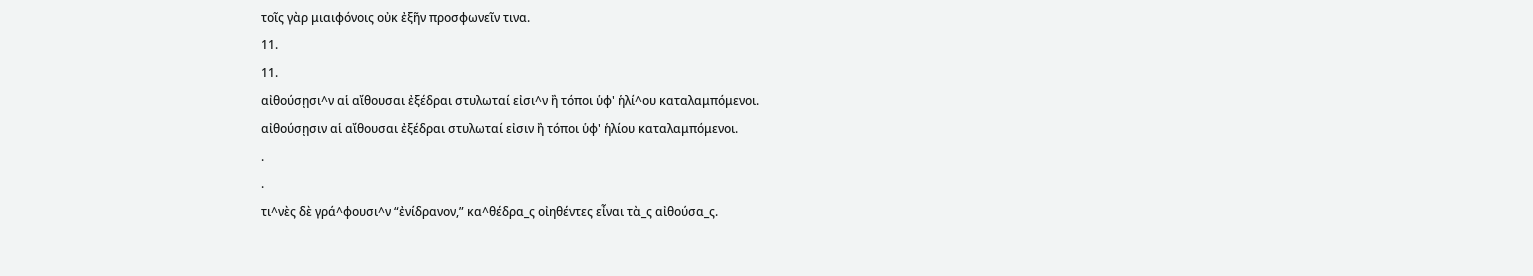τοῖς γὰρ μιαιφόνοις οὐκ ἐξῆν προσφωνεῖν τινα.
11.
11.
αἰθούσῃσι^ν αἱ αἴθουσαι ἐξέδραι στυλωταί εἰσι^ν ἢ τόποι ὑφ' ἡλί^ου καταλαμπόμενοι.
αἰθούσῃσιν αἱ αἴθουσαι ἐξέδραι στυλωταί εἰσιν ἢ τόποι ὑφ' ἡλίου καταλαμπόμενοι.
.
.
τι^νὲς δὲ γρά^φουσι^ν “ἐνίδρανον,” κα^θέδρα_ς οἰηθέντες εἶναι τὰ_ς αἰθούσα_ς.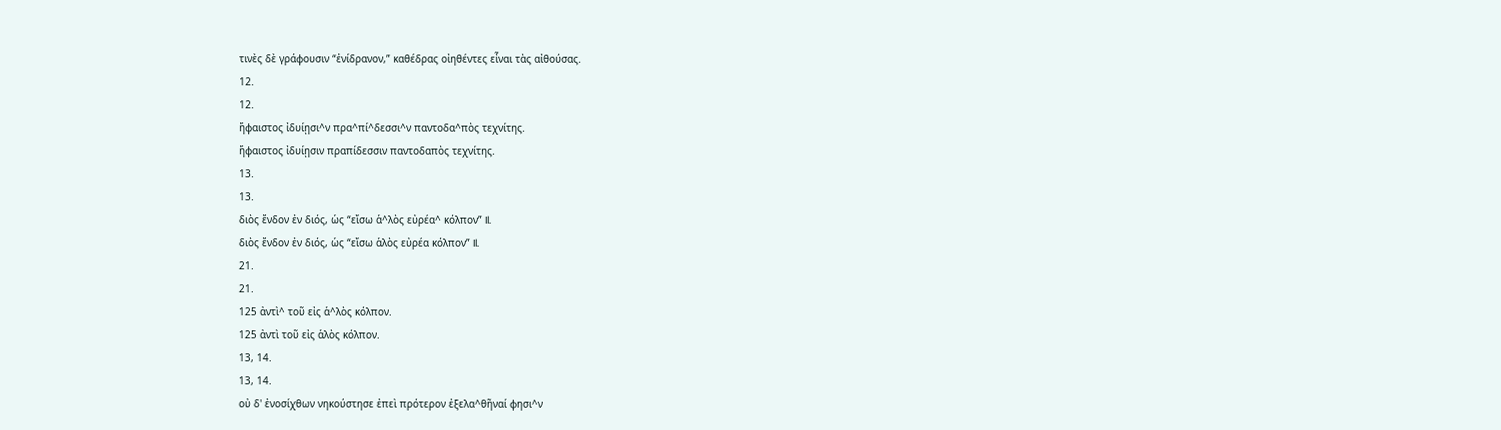τινὲς δὲ γράφουσιν “ἐνίδρανον,” καθέδρας οἰηθέντες εἶναι τὰς αἰθούσας.
12.
12.
ἥφαιστος ἰδυίῃσι^ν πρα^πί^δεσσι^ν παντοδα^πὸς τεχνίτης.
ἥφαιστος ἰδυίῃσιν πραπίδεσσιν παντοδαπὸς τεχνίτης.
13.
13.
διὸς ἔνδον ἐν διός, ὡς “εἴσω ἁ^λὸς εὐρέα^ κόλπον” Il.
διὸς ἔνδον ἐν διός, ὡς “εἴσω ἁλὸς εὐρέα κόλπον” Il.
21.
21.
125 ἀντὶ^ τοῦ εἰς ἁ^λὸς κόλπον.
125 ἀντὶ τοῦ εἰς ἁλὸς κόλπον.
13, 14.
13, 14.
οὐ δ' ἐνοσίχθων νηκούστησε ἐπεὶ πρότερον ἐξελα^θῆναί φησι^ν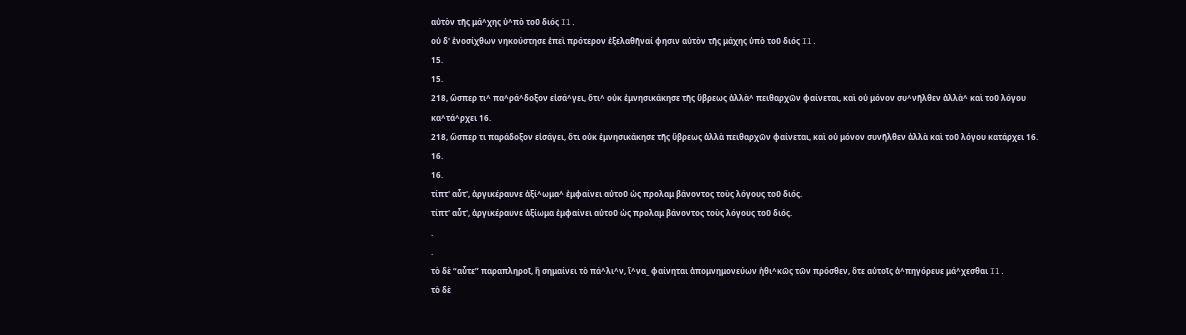αὐτὸν τῆς μά^χης ὑ^πὸ τοῦ διός Il.
οὐ δ' ἐνοσίχθων νηκούστησε ἐπεὶ πρότερον ἐξελαθῆναί φησιν αὐτὸν τῆς μάχης ὑπὸ τοῦ διός Il.
15.
15.
218, ὥσπερ τι^ πα^ρά^δοξον εἰσά^γει, ὅτι^ οὐκ ἐμνησικάκησε τῆς ὕβρεως ἀλλὰ^ πειθαρχῶν φαίνεται, καὶ οὐ μόνον συ^νῆλθεν ἀλλὰ^ καὶ τοῦ λόγου κα^τά^ρχει 16.
218, ὥσπερ τι παράδοξον εἰσάγει, ὅτι οὐκ ἐμνησικάκησε τῆς ὕβρεως ἀλλὰ πειθαρχῶν φαίνεται, καὶ οὐ μόνον συνῆλθεν ἀλλὰ καὶ τοῦ λόγου κατάρχει 16.
16.
16.
τίπτ' αὖτ', ἀργικέραυνε ἀξί^ωμα^ ἐμφαίνει αὐτοῦ ὡς προλαμ βάνοντος τοὺς λόγους τοῦ διός.
τίπτ' αὖτ', ἀργικέραυνε ἀξίωμα ἐμφαίνει αὐτοῦ ὡς προλαμ βάνοντος τοὺς λόγους τοῦ διός.
.
.
τὸ δὲ “αὖτε” παραπληροῖ, ἢ σημαίνει τὸ πά^λι^ν, ἵ^να_ φαίνηται ἀπομνημονεύων ἠθι^κῶς τῶν πρόσθεν, ὅτε αὐτοῖς ἀ^πηγόρευε μά^χεσθαι Il.
τὸ δὲ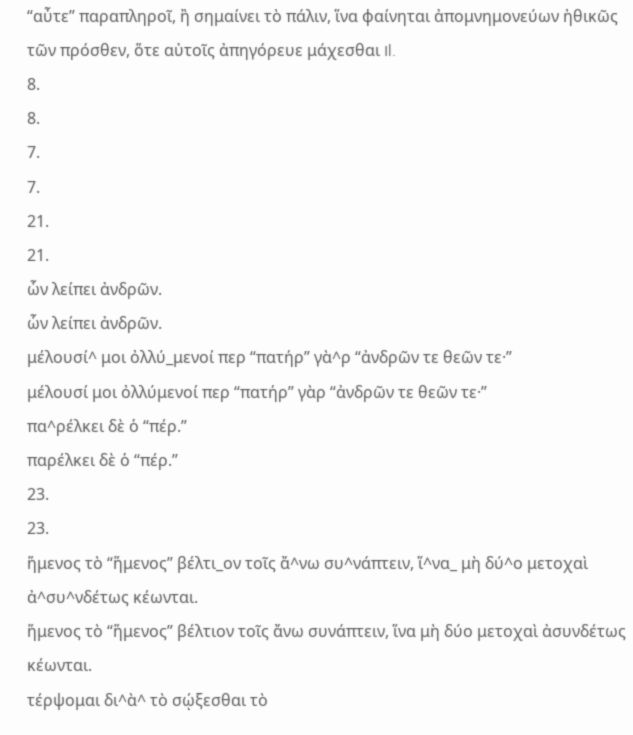“αὖτε” παραπληροῖ, ἢ σημαίνει τὸ πάλιν, ἵνα φαίνηται ἀπομνημονεύων ἠθικῶς τῶν πρόσθεν, ὅτε αὐτοῖς ἀπηγόρευε μάχεσθαι Il.
8.
8.
7.
7.
21.
21.
ὧν λείπει ἀνδρῶν.
ὧν λείπει ἀνδρῶν.
μέλουσί^ μοι ὀλλύ_μενοί περ “πατήρ” γὰ^ρ “ἀνδρῶν τε θεῶν τε·”
μέλουσί μοι ὀλλύμενοί περ “πατήρ” γὰρ “ἀνδρῶν τε θεῶν τε·”
πα^ρέλκει δὲ ὁ “πέρ.”
παρέλκει δὲ ὁ “πέρ.”
23.
23.
ἥμενος τὸ “ἥμενος” βέλτι_ον τοῖς ἄ^νω συ^νάπτειν, ἵ^να_ μὴ δύ^ο μετοχαὶ ἀ^συ^νδέτως κέωνται.
ἥμενος τὸ “ἥμενος” βέλτιον τοῖς ἄνω συνάπτειν, ἵνα μὴ δύο μετοχαὶ ἀσυνδέτως κέωνται.
τέρψομαι δι^ὰ^ τὸ σῴξεσθαι τὸ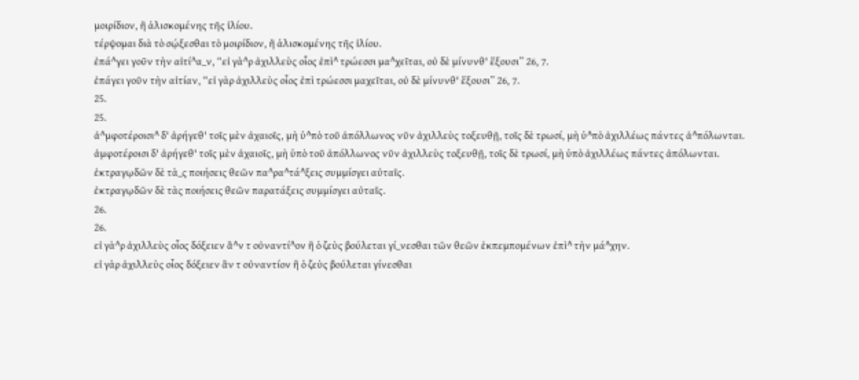μοιρίδιον, ἢ ἁλισκομένης τῆς ἰλίου.
τέρψομαι διὰ τὸ σῴξεσθαι τὸ μοιρίδιον, ἢ ἁλισκομένης τῆς ἰλίου.
ἐπά^γει γοῦν τὴν αἰτί^α_ν, “εἰ γὰ^ρ ἀχιλλεὺς οἶος ἐπὶ^ τρώεσσι μα^χεῖται, οὐ δὲ μίνυνθ' ἕξουσι” 26, 7.
ἐπάγει γοῦν τὴν αἰτίαν, “εἰ γὰρ ἀχιλλεὺς οἶος ἐπὶ τρώεσσι μαχεῖται, οὐ δὲ μίνυνθ' ἕξουσι” 26, 7.
25.
25.
ἀ^μφοτέροισι^ δ' ἀρήγεθ' τοῖς μὲν ἀχαιοῖς, μὴ ὑ^πὸ τοῦ ἀπόλλωνος νῦν ἀχιλλεὺς τοξευθῇ, τοῖς δὲ τρωσί, μὴ ὑ^πὸ ἀχιλλέως πάντες ἀ^πόλωνται.
ἀμφοτέροισι δ' ἀρήγεθ' τοῖς μὲν ἀχαιοῖς, μὴ ὑπὸ τοῦ ἀπόλλωνος νῦν ἀχιλλεὺς τοξευθῇ, τοῖς δὲ τρωσί, μὴ ὑπὸ ἀχιλλέως πάντες ἀπόλωνται.
ἐκτραγῳδῶν δὲ τὰ_ς ποιήσεις θεῶν πα^ρα^τά^ξεις συμμίσγει αὐταῖς.
ἐκτραγῳδῶν δὲ τὰς ποιήσεις θεῶν παρατάξεις συμμίσγει αὐταῖς.
26.
26.
εἰ γὰ^ρ ἀχιλλεὺς οἶος δόξειεν ἂ^ν τ οὐναντί^ον ἢ ὁ ζεὺς βούλεται γί_νεσθαι τῶν θεῶν ἐκπεμπομένων ἐπὶ^ τὴν μά^χην.
εἰ γὰρ ἀχιλλεὺς οἶος δόξειεν ἂν τ οὐναντίον ἢ ὁ ζεὺς βούλεται γίνεσθαι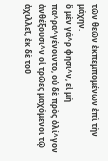τῶν θεῶν ἐκπεμπομένων ἐπὶ τὴν μάχην.
ὃ μὲν γά^ρ φησι^ν, εἰ μὴ πα^ρα^γένοιντο, οὐ δὲ πρὸς ὀλί^γον ἀνθέξουσι^ν οἱ τρῶες μαχόμενοι τῷ ἀχιλλεῖ, ἐκ δὲ τοῦ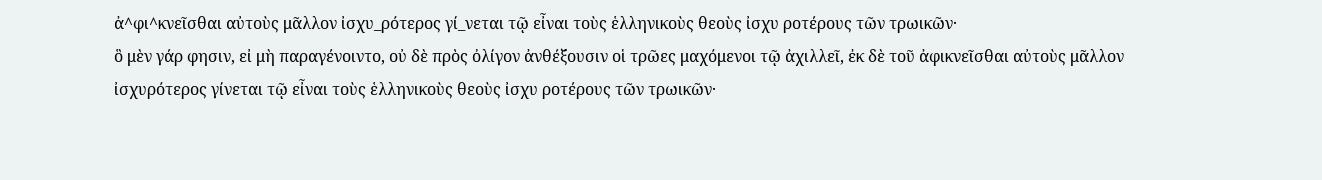ἀ^φι^κνεῖσθαι αὐτοὺς μᾶλλον ἰσχυ_ρότερος γί_νεται τῷ εἶναι τοὺς ἑλληνικοὺς θεοὺς ἰσχυ ροτέρους τῶν τρωικῶν·
ὃ μὲν γάρ φησιν, εἰ μὴ παραγένοιντο, οὐ δὲ πρὸς ὀλίγον ἀνθέξουσιν οἱ τρῶες μαχόμενοι τῷ ἀχιλλεῖ, ἐκ δὲ τοῦ ἀφικνεῖσθαι αὐτοὺς μᾶλλον ἰσχυρότερος γίνεται τῷ εἶναι τοὺς ἑλληνικοὺς θεοὺς ἰσχυ ροτέρους τῶν τρωικῶν·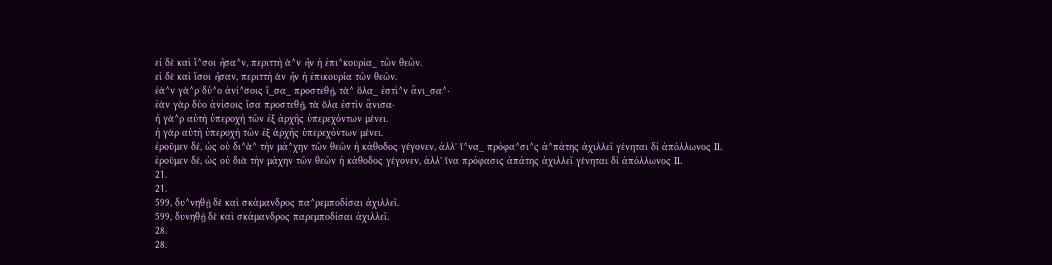εἰ δὲ καὶ ἴ^σοι ἦσα^ν, περιττὴ ὰ^ν ἦν ἡ ἐπι^κουρία_ τῶν θεῶν.
εἰ δὲ καὶ ἴσοι ἦσαν, περιττὴ ὰν ἦν ἡ ἐπικουρία τῶν θεῶν.
ἐὰ^ν γὰ^ρ δύ^ο ἀνί^σοις ἴ_σα_ προστεθῇ, τὰ^ ὅλα_ ἐστὶ^ν ἄνι_σα^·
ἐὰν γὰρ δύο ἀνίσοις ἴσα προστεθῇ, τὰ ὅλα ἐστὶν ἄνισα·
ἡ γὰ^ρ αὐτὴ ὑπεροχὴ τῶν ἐξ ἀρχῆς ὑπερεχόντων μένει.
ἡ γὰρ αὐτὴ ὑπεροχὴ τῶν ἐξ ἀρχῆς ὑπερεχόντων μένει.
ἐροῦμεν δέ, ὡς οὐ δι^ὰ^ τὴν μά^χην τῶν θεῶν ἡ κάθοδος γέγονεν, ἀλλ' ἵ^να_ πρόφα^σι^ς ἀ^πάτης ἀχιλλεῖ γένηται δἰ ἀπόλλωνος Il.
ἐροῦμεν δέ, ὡς οὐ διὰ τὴν μάχην τῶν θεῶν ἡ κάθοδος γέγονεν, ἀλλ' ἵνα πρόφασις ἀπάτης ἀχιλλεῖ γένηται δἰ ἀπόλλωνος Il.
21.
21.
599, δυ^νηθῇ δὲ καὶ σκάμανδρος πα^ρεμποδίσαι ἀχιλλεῖ.
599, δυνηθῇ δὲ καὶ σκάμανδρος παρεμποδίσαι ἀχιλλεῖ.
28.
28.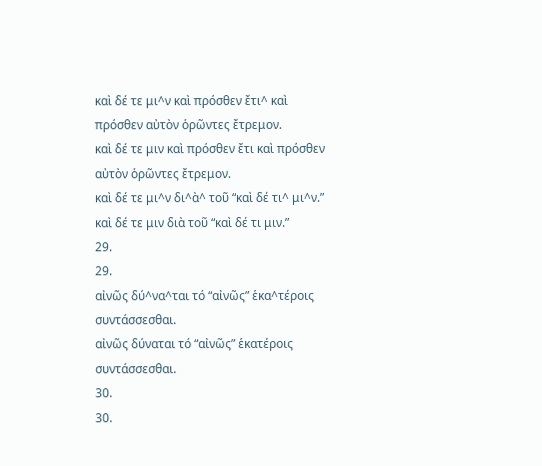καὶ δέ τε μι^ν καὶ πρόσθεν ἔτι^ καὶ πρόσθεν αὐτὸν ὁρῶντες ἔτρεμον.
καὶ δέ τε μιν καὶ πρόσθεν ἔτι καὶ πρόσθεν αὐτὸν ὁρῶντες ἔτρεμον.
καὶ δέ τε μι^ν δι^ὰ^ τοῦ “καὶ δέ τι^ μι^ν.”
καὶ δέ τε μιν διὰ τοῦ “καὶ δέ τι μιν.”
29.
29.
αἰνῶς δύ^να^ται τό “αἰνῶς” ἑκα^τέροις συντάσσεσθαι.
αἰνῶς δύναται τό “αἰνῶς” ἑκατέροις συντάσσεσθαι.
30.
30.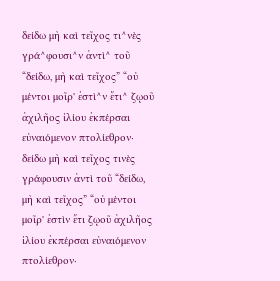δείδω μὴ καὶ τεῖχος τι^νὲς γρά^φουσι^ν ἀντὶ^ τοῦ “δείδω, μὴ καὶ τεῖχος” “οὐ μέντοι μοῖρ' ἐστὶ^ν ἔτι^ ζῳοῦ ἀχιλῆος ἰλίου ἐκπέρσαι εὐναιόμενον πτολίεθρον·
δείδω μὴ καὶ τεῖχος τινὲς γράφουσιν ἀντὶ τοῦ “δείδω, μὴ καὶ τεῖχος” “οὐ μέντοι μοῖρ' ἐστὶν ἔτι ζῳοῦ ἀχιλῆος ἰλίου ἐκπέρσαι εὐναιόμενον πτολίεθρον·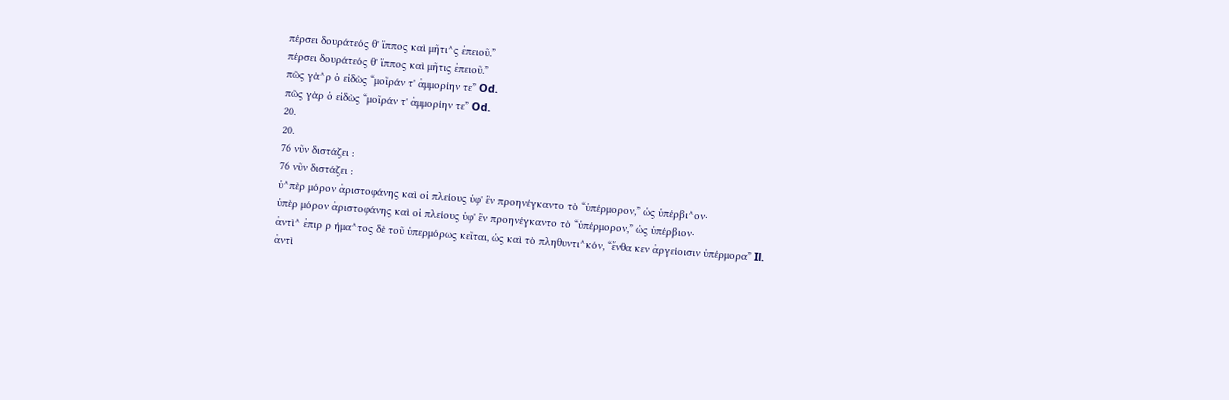πέρσει δουράτεός θ' ἵππος καὶ μῆτι^ς ἐπειοῦ.”
πέρσει δουράτεός θ' ἵππος καὶ μῆτις ἐπειοῦ.”
πῶς γὰ^ρ ὁ εἰδὼς “μοῖράν τ' ἀμμορίην τε” Od.
πῶς γὰρ ὁ εἰδὼς “μοῖράν τ' ἀμμορίην τε” Od.
20.
20.
76 νῦν διστάζει :
76 νῦν διστάζει :
ὑ^πὲρ μόρον ἀριστοφάνης καὶ οἱ πλείους ὑφ' ἓν προηνέγκαντο τὸ “ὑπέρμορον,” ὡς ὑπέρβι^ον·
ὑπὲρ μόρον ἀριστοφάνης καὶ οἱ πλείους ὑφ' ἓν προηνέγκαντο τὸ “ὑπέρμορον,” ὡς ὑπέρβιον·
ἀντὶ^ ἐπιρ ρ ήμα^τος δὲ τοῦ ὑπερμόρως κεῖται, ὡς καὶ τὸ πληθυντι^κόν, “ἔνθα κεν ἀργείοισιν ὑπέρμορα” Il.
ἀντὶ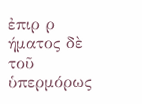ἐπιρ ρ ήματος δὲ τοῦ ὑπερμόρως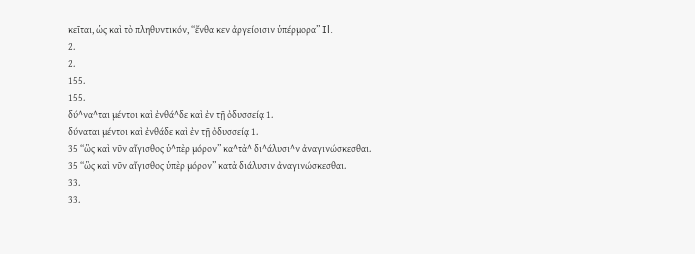κεῖται, ὡς καὶ τὸ πληθυντικόν, “ἔνθα κεν ἀργείοισιν ὑπέρμορα” Il.
2.
2.
155.
155.
δύ^να^ται μέντοι καὶ ἐνθά^δε καὶ ἐν τῇ ὀδυσσείᾳ 1.
δύναται μέντοι καὶ ἐνθάδε καὶ ἐν τῇ ὀδυσσείᾳ 1.
35 “ὣς καὶ νῦν αἴγισθος ὑ^πὲρ μόρον” κα^τὰ^ δι^άλυσι^ν ἀναγινώσκεσθαι.
35 “ὣς καὶ νῦν αἴγισθος ὑπὲρ μόρον” κατὰ διάλυσιν ἀναγινώσκεσθαι.
33.
33.